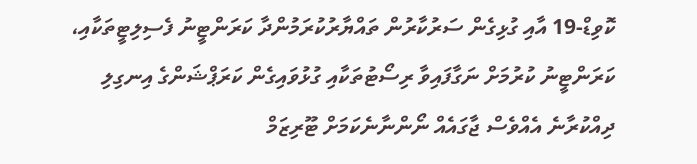ކޮވިޑް-19 އާއި ގުޅިގެން ސަރުކާރުން ތައްޔާރުކުރަމުންދާ ކަރަންޓީނު ފެސިލިޓީތަކާއި، ކަރަންޓީނު ކުރުމަށް ނަގާފައިވާ ރިސޯޓުތަކާއި ގުޅުވައިގެން ކަރަޕްޝަންގެ އިނގިލި ދިއްކުރާނެ އެއްވެސް ޖާގައެއް ނޯންނާނެކަމަށް ޓޫރިޒަމް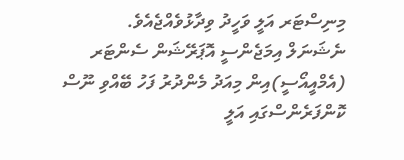މިނިސްޓަރ އަލީ ވަހީދު ވިދާޅުވެއްޖެއެވެ.
ނެޝަނަލް އިމަޖެންސީ އޮޕަރޭޝަން ސެންޓަރ (އެމްއީއޯސީ)އިން މިއަދު މެންދުރު ފަހު ބޭއްވި ނޫސް ކޮންފަރެންސްގައި އަލީ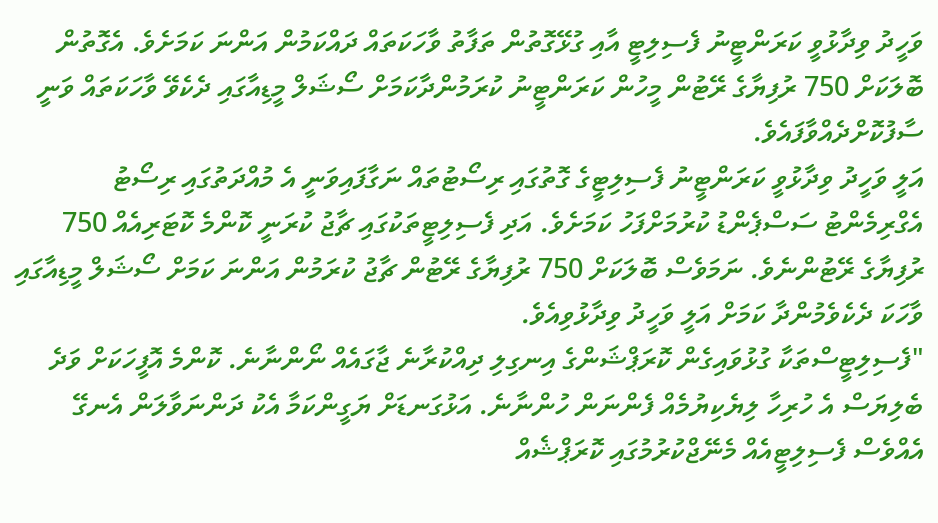ވަހީދު ވިދާޅުވީ ކަރަންޓީނު ފެސިލިޓީ އާއި ގުޅޭގޮތުން ތަފާތު ވާހަކަތައް ދައްކަމުން އަންނަ ކަމަށެވެ. އެގޮތުން ބޮލަކަށް 750 ރުފިޔާގެ ރޭޓުން މީހުން ކަރަންޓީނު ކުރަމުންދާކަމަށް ސޯޝަލް މީޑިއާގައި ދެކެވޭ ވާހަކަތައް ވަނީ ސާފުކޮށްދެއްވާފައެވެ.
އަލީ ވަހީދު ވިދާޅުވީ ކަރަންޓީނު ފެސިލިޓީގެ ގޮތުގައި ރިސޯޓުތައް ނަގާފައިވަނީ އެ މުއްދަތުގައި ރިސޯޓު އެގްރިމެންޓު ސަސްޕެންޑު ކުރުމަށްފަހު ކަމަށެވެ. އަދި ފެސިލިޓީތަކުގައި ޗާޖު ކުރަނީ ކޮންމެ ކޮޓަރިއެއް 750 ރުފިޔާގެ ރޭޓުންނެވެ. ނަމަވެސް ބޮލަކަށް 750 ރުފިޔާގެ ރޭޓުން ޗާޖު ކުރަމުން އަންނަ ކަމަށް ސޯޝަލް މީޑިއާގައި ވާހަކަ ދެކެވެމުންދާ ކަމަށް އަލީ ވަހީދު ވިދާޅުވިއެވެ.
"ފެސިލިޓީސްތަކާ ގުޅުވައިގެން ކޮރަޕްޝަންގެ އިނގިލި ދިއްކުރާނެ ޖާގައެއް ނޯންނާނެ. ކޮންމެ އޮފީހަކަށް ވަދެ ބެލިޔަސް އެ ހުރިހާ ލިޔެކިޔުމެއް ފެންނަން ހުންނާނެ. އަޅުގަނޑަށް ޔަގީންކަމާ އެކު ދަންނަވާލަން އެނގޭ އެއްވެސް ފެސިލިޓީއެއް މެނޭޖްކުރުމުގައި ކޮރަޕްޝެއް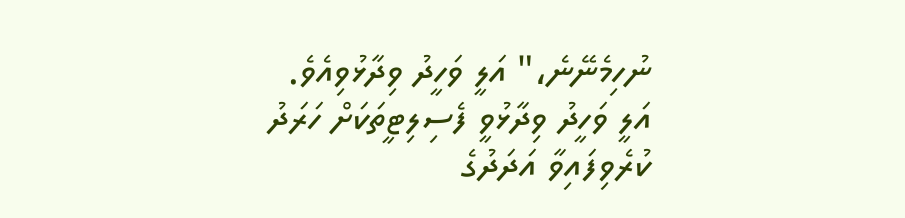ނުހިމެނޭނެ،" އަލީ ވަހީދު ވިދާޅުވިއެވެ.
އަލީ ވަހީދު ވިދާޅުވީ ފެސިލިޓީތަކަށް ހަރަދު ކުރެވިފައިވާ އަދަދުގެ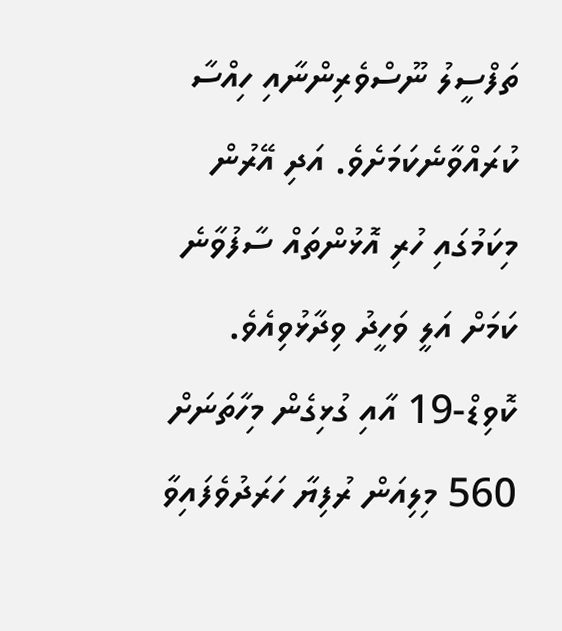ތަފްސީލު ނޫސްވެރިންނާއި ހިއްސާ ކުރައްވާނެކަމަށެވެ. އަދި އޭރުން މިކަމުގައި ހުރި އޮޅުންތައް ސާފުވާނެ ކަމަށް އަލީ ވަހީދު ވިދާޅުވިއެވެ.
ކޮވިޑް-19 އާއި ގުޅިގެން މިހާތަނަށް 560 މިލިއަން ރުފިޔާ ހަރަދުވެފައިވާ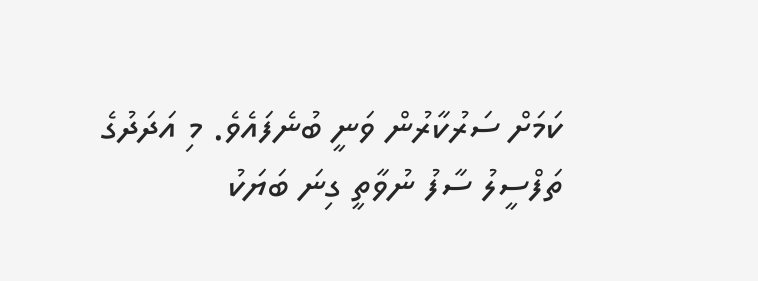ކަމަށް ސަރުކާރުން ވަނީ ބުނެފައެވެ. މި އަދަދުގެ ތަފްސީލު ސާފު ނުވާތީ ގިނަ ބަޔަކު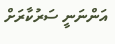އަންނަނީ ސަރުކާރަށް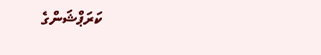ކަރަޕްޝަންގެ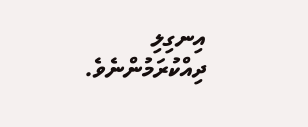އިނގިލި ދިއްކުރަމުންނެވެ.